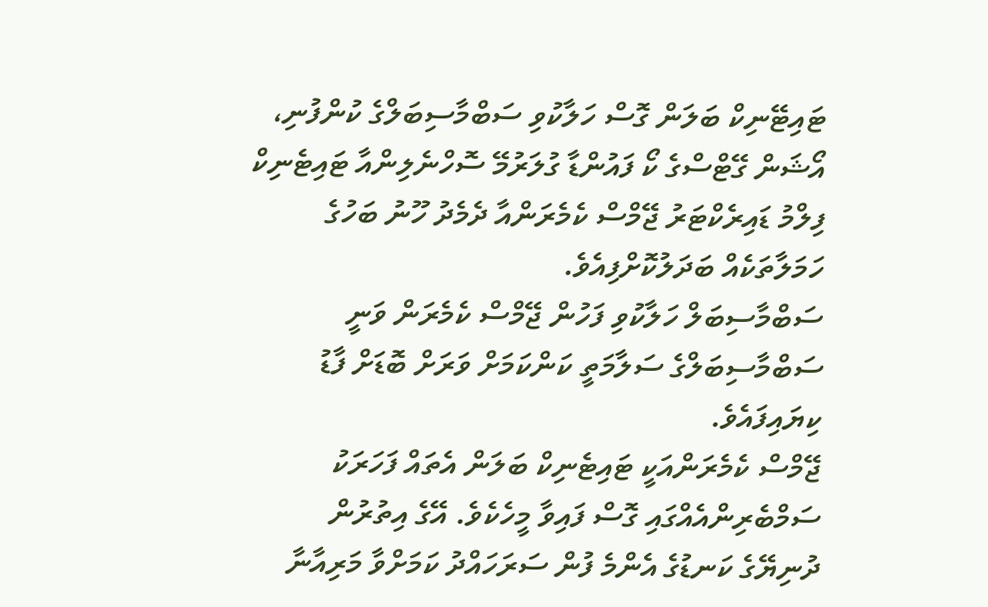ޓައިޓޭނިކް ބަލަން ގޮސް ހަލާކުވި ސަބްމާސިބަލްގެ ކުންފުނި، އޯޝަން ގޭޓްސްގެ ކޯ ފައުންޑާ ގުލަރުމޭ ސޮހްނެލިންއާ ޓައިޓެނިކް ފިލްމު ޑައިރެކްޓަރު ޖޭމްސް ކެމެރަންއާ ދެމެދު ހޫނު ބަހުގެ ހަމަލާތަކެއް ބަދަލުކޮށްފިއެވެ.
ސަބްމާސިބަލް ހަލާކުވި ފަހުން ޖޭމްސް ކެމެރަން ވަނީ ސަބްމާސިބަލްގެ ސަލާމަތީ ކަންކަމަށް ވަރަށް ބޮޑަށް ފާޑު ކިޔައިފައެވެ.
ޖޭމްސް ކެމެރަންއަކީ ޓައިޓެނިކް ބަލަން އެތައް ފަހަރަކު ސަމްބެރިންއެއްގައި ގޮސް ފައިވާ މީހެކެވެ. އޭގެ އިތުރުން ދުނިޔޭގެ ކަނޑުގެ އެންމެ ފުން ސަރަހައްދު ކަމަށްވާ މަރިއާނާ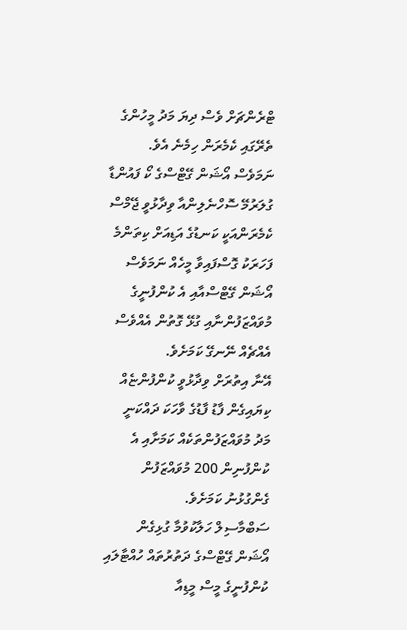ޓްރެންޗަށް ވެސް ދިޔަ މަދު މީހުންގެ ތެރޭގައި ކެމެރަން ހިމެނެ އެވެ.
ނަމަވެސް އޯޝަން ގޭޓްސްގެ ކޯ ފައުންޑާ ގުލަރުމޭ ސޮހްނެލިންއާ ވިދާޅުވީ ޖޭމްސް ކެމެރަންއަކީ ކަނޑުގެ އަޑިއަށް ކިތަންމެ ފަހަރަކު ގޮސްފައިވާ މީހެއް ނަމަވެސް އޯޝަން ގޭޓްސްއާއި އެ ކުންފުނީގެ މުވައްޒަފުންނާއި ގުޅޭ ގޮތުން އެއްވެސް އެއްޗެއް ނޭނގޭ ކަމަށެވެ.
އޭނާ އިތުރަށް ވިދާޅުވީ ކުންފުންޏެއް ކިޔައިގެން ފާޑު ފާޑުގެ ވާހަކަ ދައްކަނީ މަދު މުވައްޒަފުންތަކެއް ކަމަށާއި އެ ކުންފުނިން 200 މުވައްޒަފުން ގެންގުޅުނު ކަމަށެވެ.
ސަބްމާސިލް ހަލާކުވުމާ ގުޅިގެން އޯޝަން ގޭޓްސްގެ ދަތުރުތައް ހުއްޓާލައި ކުންފުނީގެ މީސް މީޑިއާ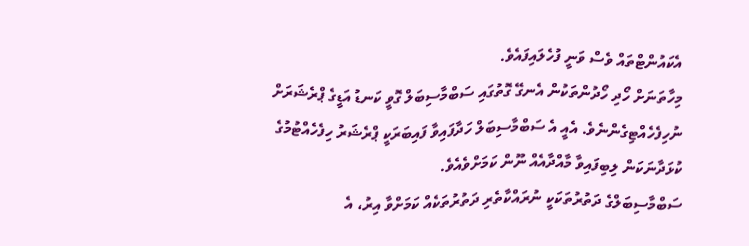އެކައުންޓްތައް ވެސް ވަނީ ފުހެލައިފައެވެ.
މިހާތަނަށް ހޯދި ހޯދުންތަކުން އެނގޭ ގޮތުގައި ސަބްމާސިބަލް ގޮވީ ކަނޑު އަޑީގެ ޕްރެޝަރަށް ނުހިފެހެއްޓިގެންނެވެ. އެއީ އެ ސަބްމާސިބަލް ހަދާފައިވާ ފައިބަރަކީ ޕްރެޝަރު ހިފެހެއްޓުމުގެ ކުޅަދާނަކަން ލިބިފައިވާ މާއްދާއެއް ނޫން ކަމަށްވެއެވެ.
ސަބްމާސިބަލްގެ ދަތުރުތަކަކީ ނުރައްކާތެރި ދަތުރުތަކެއް ކަމަށްވާ އިރު، އެ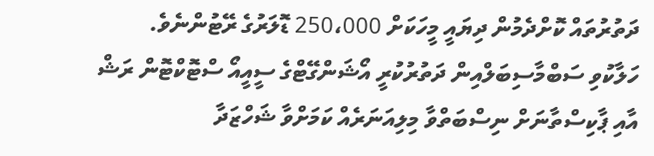ދަތުރުތައް ކޮށްދެމުން ދިޔައީ މީހަކަށް 250،000 ޑޮލަރުގެ ރޭޓުންނެވެ.
ހަލާކުވި ސަބްމާސިބަލްއިން ދަތުރުކުރީ އޯޝަންގޭޓްގެ ސީއީއޯ ސްޓޮކްޓޮން ރަޝް އާއި ޕާކިސްތާނަށް ނިސްބަތްވާ މިލިއަނަރެއް ކަމަށްވާ ޝަހްޒަދާ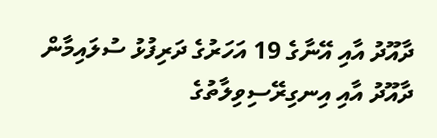ދާއޫދު އާއި އޭނާގެ 19 އަހަރުގެ ދަރިފުޅު ސުލައިމާން ދާއޫދު އާއި އިނގިރޭސިވިލާތުގެ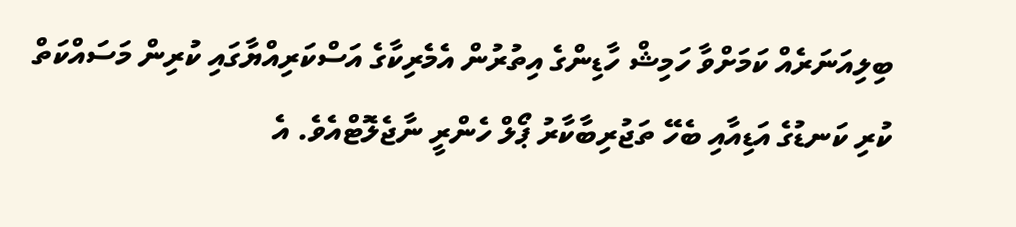ބިލިއަނަރެއް ކަމަށްވާ ހަމިޝް ހާޑިންގެ އިތުރުން އެމެރިކާގެ އަސްކަރިއްޔާގައި ކުރިން މަސައްކަތް ކުރި ކަނޑުގެ އަޑިއާއި ބެހޭ ތަޖުރިބާކާރު ޕޯލް ހެންރީ ނާޖެލޮޓްއެވެ. އެ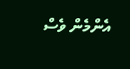އެންމެން ވެސް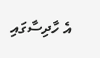އެ ހާދިސާގައި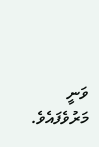ވަނީ މަރުވެފައެވެ.